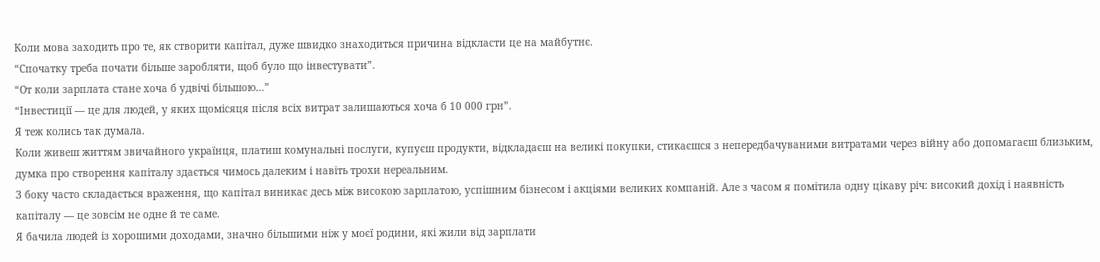Коли мова заходить про те, як створити капітал, дуже швидко знаходиться причина відкласти це на майбутнє.
“Спочатку треба почати більше заробляти, щоб було що інвестувати”.
“От коли зарплата стане хоча б удвічі більшою…”
“Інвестиції — це для людей, у яких щомісяця після всіх витрат залишаються хоча б 10 000 грн”.
Я теж колись так думала.
Коли живеш життям звичайного українця, платиш комунальні послуги, купуєш продукти, відкладаєш на великі покупки, стикаєшся з непередбачуваними витратами через війну або допомагаєш близьким, думка про створення капіталу здається чимось далеким і навіть трохи нереальним.
З боку часто складається враження, що капітал виникає десь між високою зарплатою, успішним бізнесом і акціями великих компаній. Але з часом я помітила одну цікаву річ: високий дохід і наявність капіталу — це зовсім не одне й те саме.
Я бачила людей із хорошими доходами, значно більшими ніж у моєї родини, які жили від зарплати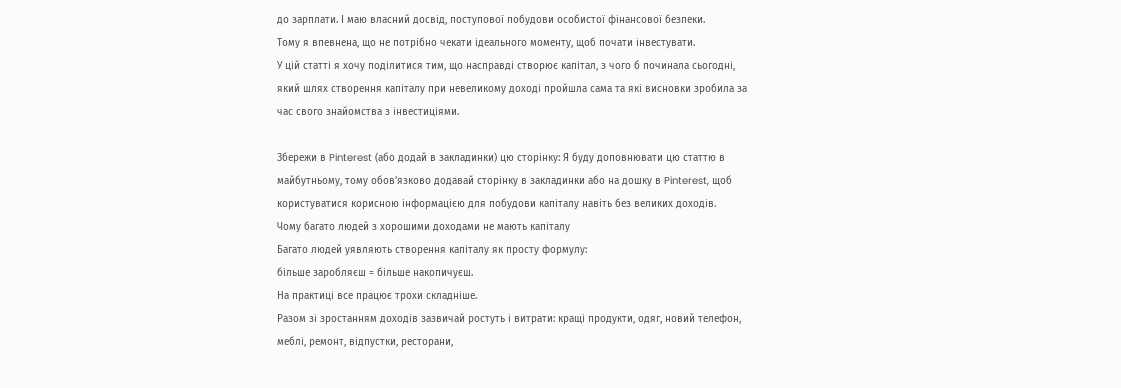до зарплати. І маю власний досвід, поступової побудови особистої фінансової безпеки.
Тому я впевнена, що не потрібно чекати ідеального моменту, щоб почати інвестувати.
У цій статті я хочу поділитися тим, що насправді створює капітал, з чого б починала сьогодні, який шлях створення капіталу при невеликому доході пройшла сама та які висновки зробила за час свого знайомства з інвестиціями.

Збережи в Pinterest (або додай в закладинки) цю сторінку: Я буду доповнювати цю статтю в майбутньому, тому обов’язково додавай сторінку в закладинки або на дошку в Pinterest, щоб користуватися корисною інформацією для побудови капіталу навіть без великих доходів.
Чому багато людей з хорошими доходами не мають капіталу
Багато людей уявляють створення капіталу як просту формулу:
більше заробляєш = більше накопичуєш.
На практиці все працює трохи складніше.
Разом зі зростанням доходів зазвичай ростуть і витрати: кращі продукти, одяг, новий телефон, меблі, ремонт, відпустки, ресторани,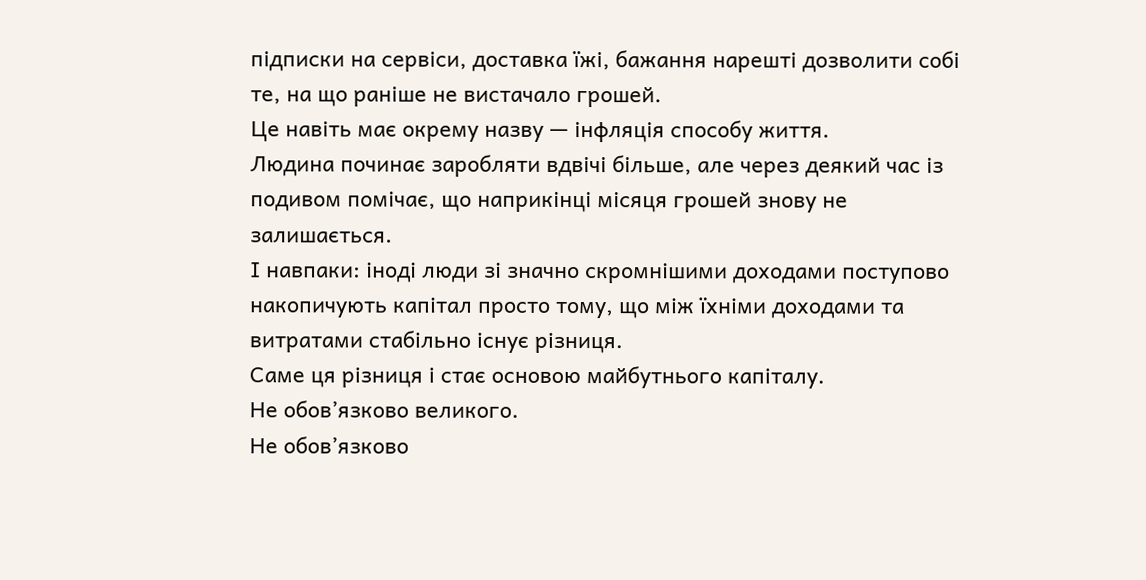підписки на сервіси, доставка їжі, бажання нарешті дозволити собі те, на що раніше не вистачало грошей.
Це навіть має окрему назву — інфляція способу життя.
Людина починає заробляти вдвічі більше, але через деякий час із подивом помічає, що наприкінці місяця грошей знову не залишається.
І навпаки: іноді люди зі значно скромнішими доходами поступово накопичують капітал просто тому, що між їхніми доходами та витратами стабільно існує різниця.
Саме ця різниця і стає основою майбутнього капіталу.
Не обов’язково великого.
Не обов’язково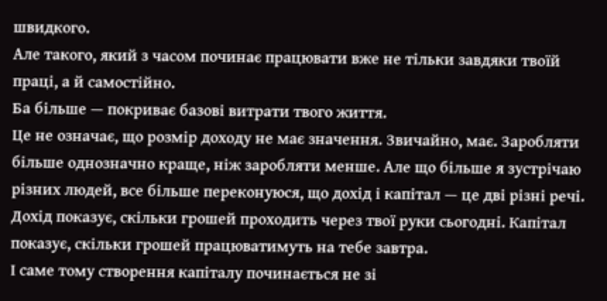швидкого.
Але такого, який з часом починає працювати вже не тільки завдяки твоїй праці, а й самостійно.
Ба більше — покриває базові витрати твого життя.
Це не означає, що розмір доходу не має значення. Звичайно, має. Заробляти більше однозначно краще, ніж заробляти менше. Але що більше я зустрічаю різних людей, все більше переконуюся, що дохід і капітал — це дві різні речі.
Дохід показує, скільки грошей проходить через твої руки сьогодні. Капітал показує, скільки грошей працюватимуть на тебе завтра.
І саме тому створення капіталу починається не зі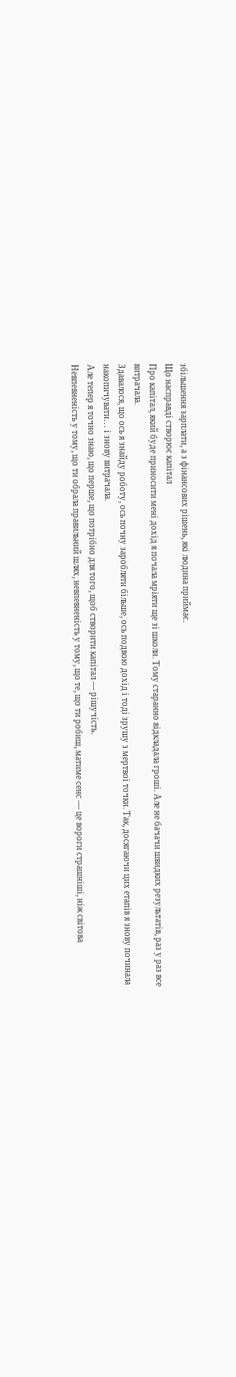збільшення зарплати, а з фінансових рішень, які людина приймає.
Що насправді створює капітал
Про капітал, який буде приносити мені дохід я почала мріяти ще зі школи. Тому старанно відкладала гроші. Але не бачачи швидких результатів, раз у раз все витрачала.
Здавалося, що ось я знайду роботу, ось почну заробляти більше, ось подвою дохід і тоді зрушу з мертвої точки. Так, досягаючи цих етапів я знову починала накопичувати… і знову витрачала.
Але тепер я точно знаю, що перше, що потрібно для того, щоб створити капітал — рішучість.
Невпевненість у тому, що ти обрала правильний шлях, невпевненість у тому, що те, що ти робиш, матиме сенс — це вороги страшніші, ніж світова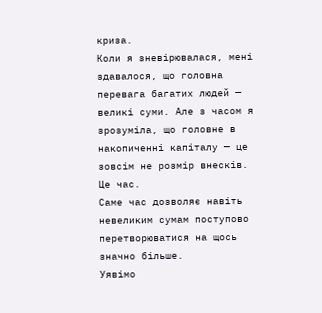криза.
Коли я зневірювалася, мені здавалося, що головна перевага багатих людей — великі суми. Але з часом я зрозуміла, що головне в накопиченні капіталу — це зовсім не розмір внесків.
Це час.
Саме час дозволяє навіть невеликим сумам поступово перетворюватися на щось значно більше.
Уявімо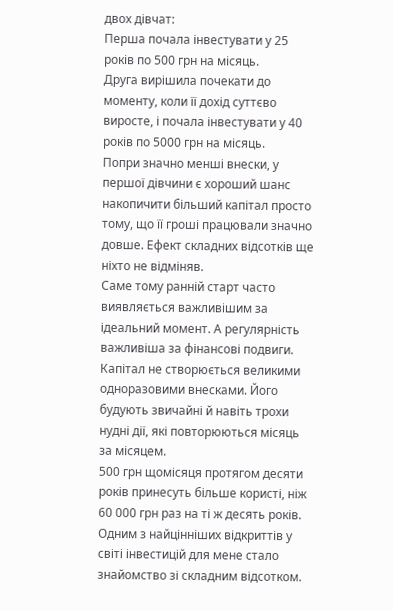двох дівчат:
Перша почала інвестувати у 25 років по 500 грн на місяць.
Друга вирішила почекати до моменту, коли її дохід суттєво виросте, і почала інвестувати у 40 років по 5000 грн на місяць.
Попри значно менші внески, у першої дівчини є хороший шанс накопичити більший капітал просто тому, що її гроші працювали значно довше. Ефект складних відсотків ще ніхто не відміняв.
Саме тому ранній старт часто виявляється важливішим за ідеальний момент. А регулярність важливіша за фінансові подвиги.
Капітал не створюється великими одноразовими внесками. Його будують звичайні й навіть трохи нудні дії, які повторюються місяць за місяцем.
500 грн щомісяця протягом десяти років принесуть більше користі, ніж 60 000 грн раз на ті ж десять років.
Одним з найцінніших відкриттів у світі інвестицій для мене стало знайомство зі складним відсотком.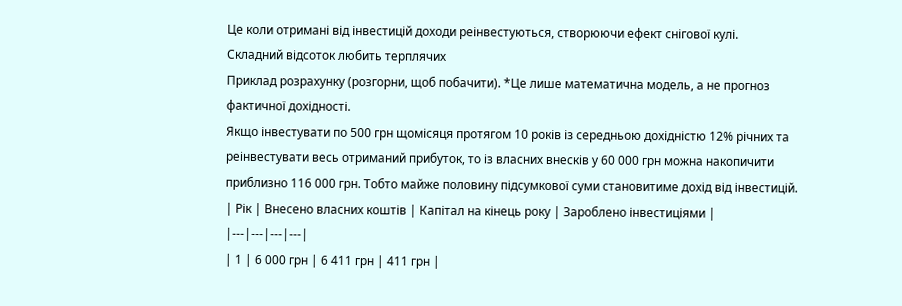Це коли отримані від інвестицій доходи реінвестуються, створюючи ефект снігової кулі.
Складний відсоток любить терплячих
Приклад розрахунку (розгорни, щоб побачити). *Це лише математична модель, а не прогноз фактичної дохідності.
Якщо інвестувати по 500 грн щомісяця протягом 10 років із середньою дохідністю 12% річних та реінвестувати весь отриманий прибуток, то із власних внесків у 60 000 грн можна накопичити приблизно 116 000 грн. Тобто майже половину підсумкової суми становитиме дохід від інвестицій.
| Рік | Внесено власних коштів | Капітал на кінець року | Зароблено інвестиціями |
|---|---|---|---|
| 1 | 6 000 грн | 6 411 грн | 411 грн |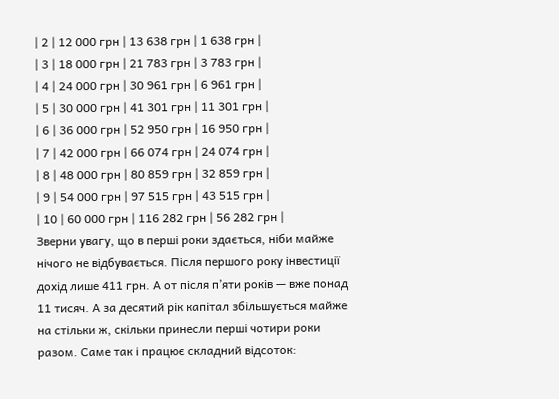| 2 | 12 000 грн | 13 638 грн | 1 638 грн |
| 3 | 18 000 грн | 21 783 грн | 3 783 грн |
| 4 | 24 000 грн | 30 961 грн | 6 961 грн |
| 5 | 30 000 грн | 41 301 грн | 11 301 грн |
| 6 | 36 000 грн | 52 950 грн | 16 950 грн |
| 7 | 42 000 грн | 66 074 грн | 24 074 грн |
| 8 | 48 000 грн | 80 859 грн | 32 859 грн |
| 9 | 54 000 грн | 97 515 грн | 43 515 грн |
| 10 | 60 000 грн | 116 282 грн | 56 282 грн |
Зверни увагу, що в перші роки здається, ніби майже нічого не відбувається. Після першого року інвестиції дохід лише 411 грн. А от після п’яти років — вже понад 11 тисяч. А за десятий рік капітал збільшується майже на стільки ж, скільки принесли перші чотири роки разом. Саме так і працює складний відсоток: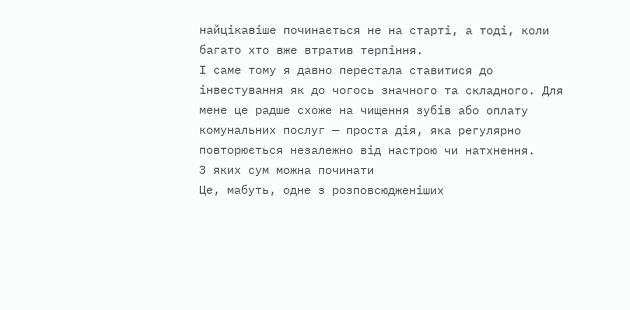найцікавіше починається не на старті, а тоді, коли багато хто вже втратив терпіння.
І саме тому я давно перестала ставитися до інвестування як до чогось значного та складного. Для мене це радше схоже на чищення зубів або оплату комунальних послуг — проста дія, яка регулярно повторюється незалежно від настрою чи натхнення.
З яких сум можна починати
Це, мабуть, одне з розповсюдженіших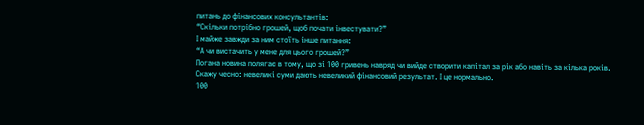питань до фінансових консультантів:
“Скільки потрібно грошей, щоб почати інвестувати?”
І майже завжди за ним стоїть інше питання:
“А чи вистачить у мене для цього грошей?”
Погана новина полягає в тому, що зі 100 гривень навряд чи вийде створити капітал за рік або навіть за кілька років.
Скажу чесно: невеликі суми дають невеликий фінансовий результат. І це нормально.
100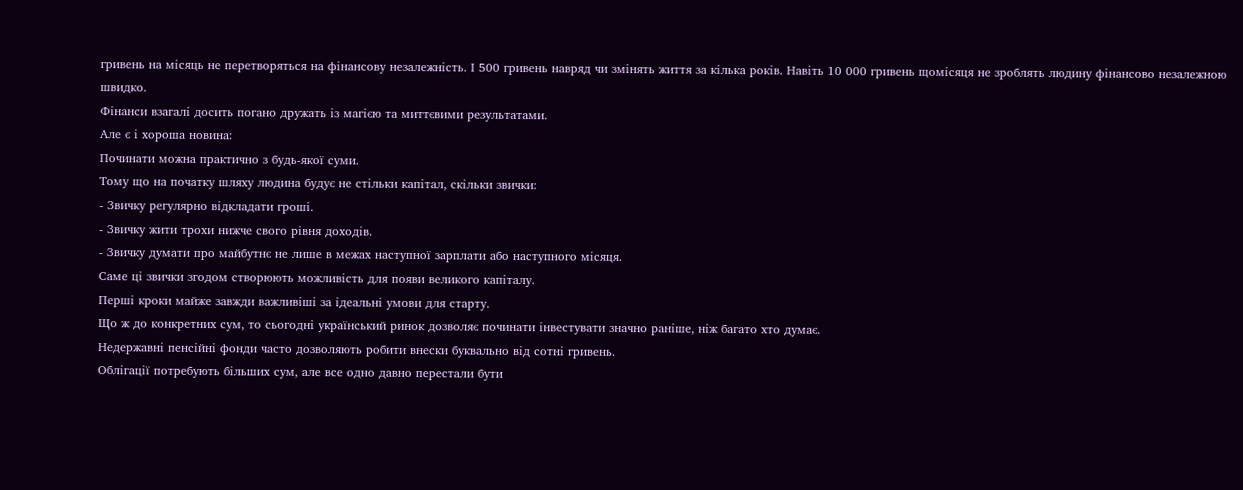гривень на місяць не перетворяться на фінансову незалежність. І 500 гривень навряд чи змінять життя за кілька років. Навіть 10 000 гривень щомісяця не зроблять людину фінансово незалежною швидко.
Фінанси взагалі досить погано дружать із магією та миттєвими результатами.
Але є і хороша новина:
Починати можна практично з будь-якої суми.
Тому що на початку шляху людина будує не стільки капітал, скільки звички:
- Звичку регулярно відкладати гроші.
- Звичку жити трохи нижче свого рівня доходів.
- Звичку думати про майбутнє не лише в межах наступної зарплати або наступного місяця.
Саме ці звички згодом створюють можливість для появи великого капіталу.
Перші кроки майже завжди важливіші за ідеальні умови для старту.
Що ж до конкретних сум, то сьогодні український ринок дозволяє починати інвестувати значно раніше, ніж багато хто думає.
Недержавні пенсійні фонди часто дозволяють робити внески буквально від сотні гривень.
Облігації потребують більших сум, але все одно давно перестали бути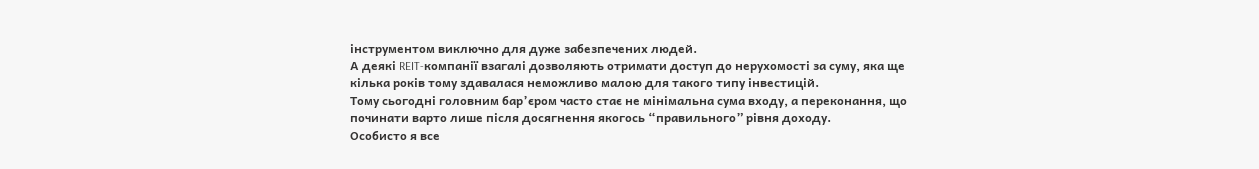інструментом виключно для дуже забезпечених людей.
А деякі REIT-компанії взагалі дозволяють отримати доступ до нерухомості за суму, яка ще кілька років тому здавалася неможливо малою для такого типу інвестицій.
Тому сьогодні головним бар’єром часто стає не мінімальна сума входу, а переконання, що починати варто лише після досягнення якогось “правильного” рівня доходу.
Особисто я все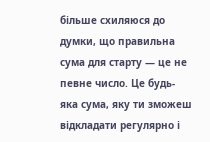більше схиляюся до думки, що правильна сума для старту — це не певне число. Це будь-яка сума, яку ти зможеш відкладати регулярно і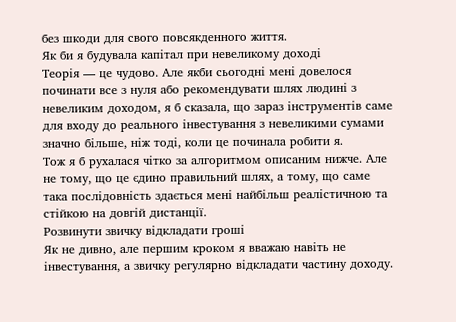без шкоди для свого повсякденного життя.
Як би я будувала капітал при невеликому доході
Теорія — це чудово. Але якби сьогодні мені довелося починати все з нуля або рекомендувати шлях людині з невеликим доходом, я б сказала, що зараз інструментів саме для входу до реального інвестування з невеликими сумами значно більше, ніж тоді, коли це починала робити я.
Тож я б рухалася чітко за алгоритмом описаним нижче. Але не тому, що це єдино правильний шлях, а тому, що саме така послідовність здається мені найбільш реалістичною та стійкою на довгій дистанції.
Розвинути звичку відкладати гроші
Як не дивно, але першим кроком я вважаю навіть не інвестування, а звичку регулярно відкладати частину доходу.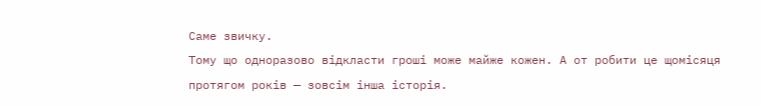Саме звичку.
Тому що одноразово відкласти гроші може майже кожен. А от робити це щомісяця протягом років — зовсім інша історія.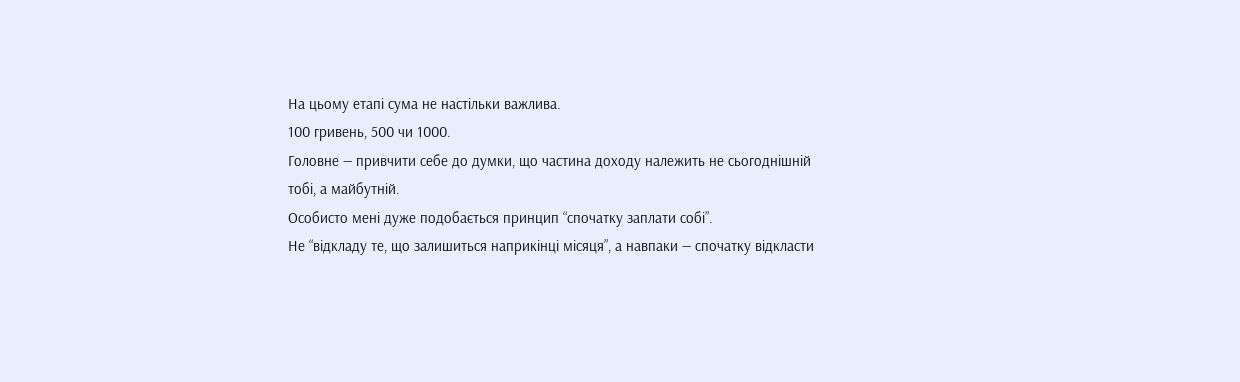На цьому етапі сума не настільки важлива.
100 гривень, 500 чи 1000.
Головне — привчити себе до думки, що частина доходу належить не сьогоднішній тобі, а майбутній.
Особисто мені дуже подобається принцип “спочатку заплати собі”.
Не “відкладу те, що залишиться наприкінці місяця”, а навпаки — спочатку відкласти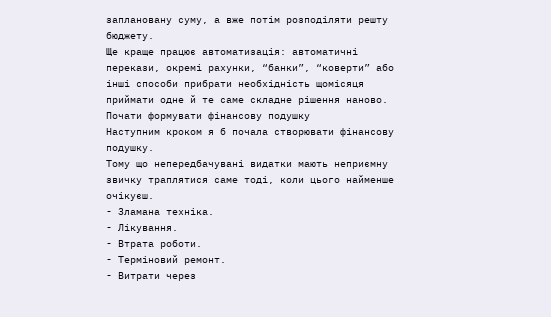заплановану суму, а вже потім розподіляти решту бюджету.
Ще краще працює автоматизація: автоматичні перекази, окремі рахунки, “банки”, “коверти” або інші способи прибрати необхідність щомісяця приймати одне й те саме складне рішення наново.
Почати формувати фінансову подушку
Наступним кроком я б почала створювати фінансову подушку.
Тому що непередбачувані видатки мають неприємну звичку траплятися саме тоді, коли цього найменше очікуєш.
- Зламана техніка.
- Лікування.
- Втрата роботи.
- Терміновий ремонт.
- Витрати через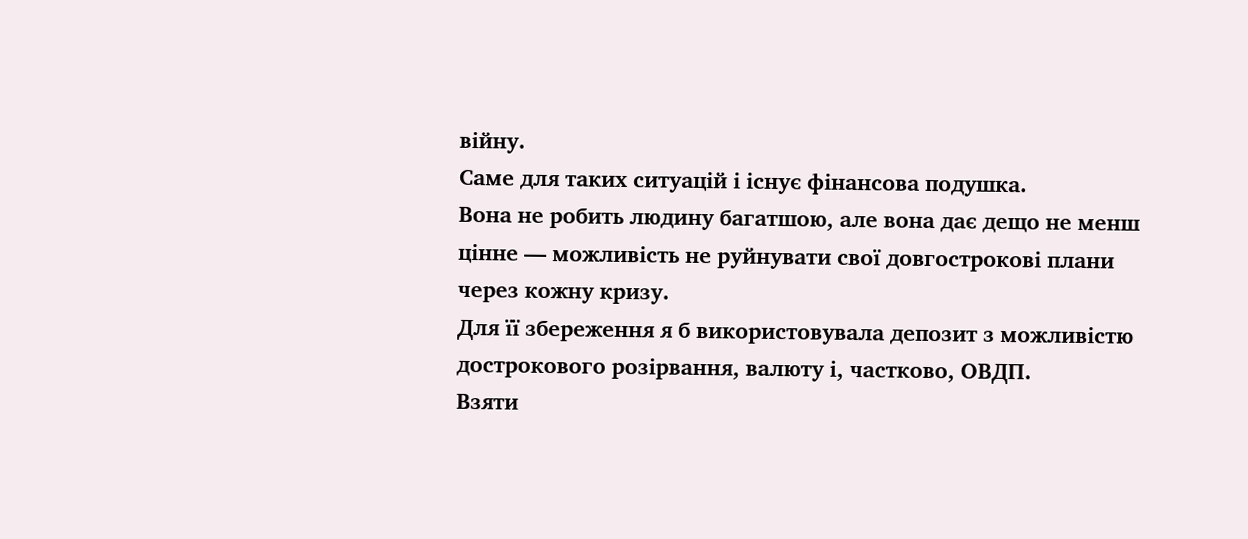війну.
Саме для таких ситуацій і існує фінансова подушка.
Вона не робить людину багатшою, але вона дає дещо не менш цінне — можливість не руйнувати свої довгострокові плани через кожну кризу.
Для її збереження я б використовувала депозит з можливістю дострокового розірвання, валюту і, частково, ОВДП.
Взяти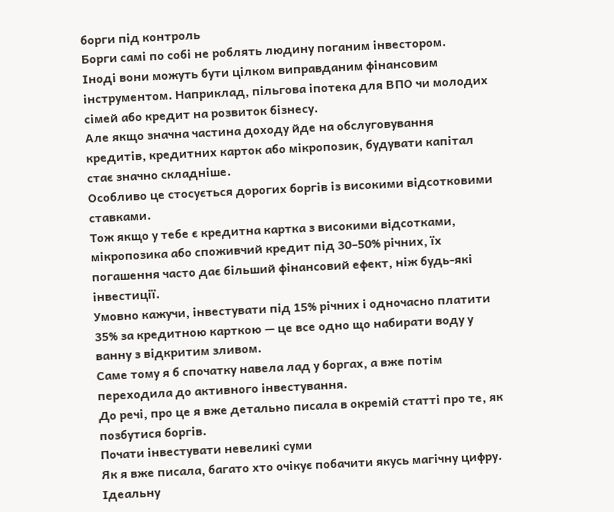борги під контроль
Борги самі по собі не роблять людину поганим інвестором.
Іноді вони можуть бути цілком виправданим фінансовим інструментом. Наприклад, пільгова іпотека для ВПО чи молодих сімей або кредит на розвиток бізнесу.
Але якщо значна частина доходу йде на обслуговування кредитів, кредитних карток або мікропозик, будувати капітал стає значно складніше.
Особливо це стосується дорогих боргів із високими відсотковими ставками.
Тож якщо у тебе є кредитна картка з високими відсотками, мікропозика або споживчий кредит під 30–50% річних, їх погашення часто дає більший фінансовий ефект, ніж будь-які інвестиції.
Умовно кажучи, інвестувати під 15% річних і одночасно платити 35% за кредитною карткою — це все одно що набирати воду у ванну з відкритим зливом.
Саме тому я б спочатку навела лад у боргах, а вже потім переходила до активного інвестування.
До речі, про це я вже детально писала в окремій статті про те, як позбутися боргів.
Почати інвестувати невеликі суми
Як я вже писала, багато хто очікує побачити якусь магічну цифру. Ідеальну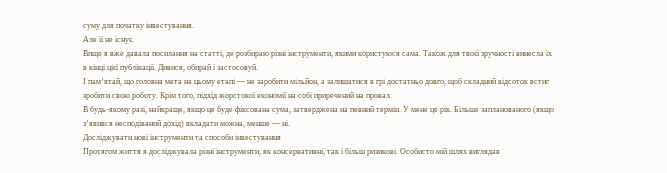суму для початку інвестування.
Але її не існує.
Вище я вже давала посилання на статті, де розбираю різні інструменти, якими користуюся сама. Також для твоєї зручності винесла їх в кінці цієї публікації. Дивися, обирай і застосовуй.
І пам’ятай, що головна мета на цьому етапі — не заробити мільйон, а залишатися в грі достатньо довго, щоб складний відсоток встиг зробити свою роботу. Крім того, підхід жорстокої економії на собі приречений на провал.
В будь-якому разі, найкраще, якщо це буде фіксована сума, затверджена на певний термін. У мене це рік. Більше запланованого (якщо з’явився несподіваний дохід) вкладати можна, менше — ні.
Досліджувати нові інструменти та способи інвестування
Протягом життя я досліджувала різні інструменти, як консервативні, так і більш ризикові. Особисто мій шлях виглядав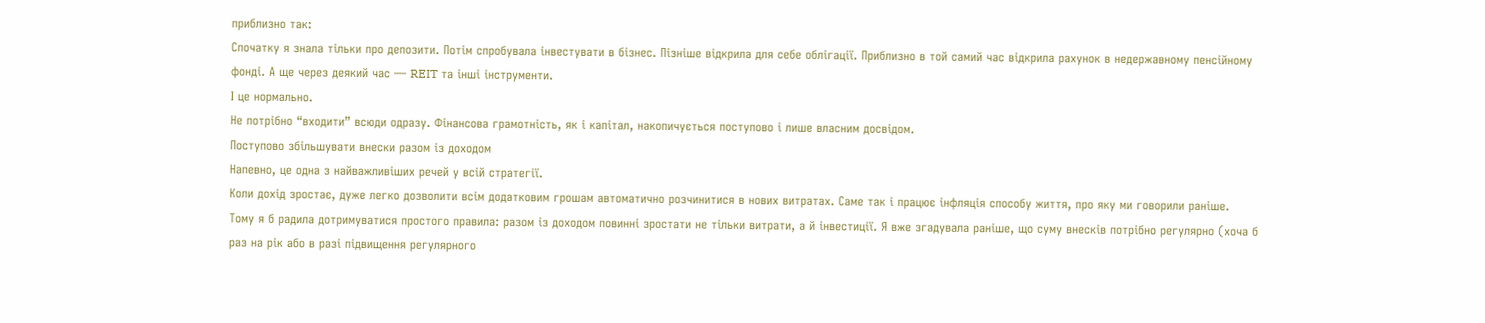приблизно так:
Спочатку я знала тільки про депозити. Потім спробувала інвестувати в бізнес. Пізніше відкрила для себе облігації. Приблизно в той самий час відкрила рахунок в недержавному пенсійному фонді. А ще через деякий час — REIT та інші інструменти.
І це нормально.
Не потрібно “входити” всюди одразу. Фінансова грамотність, як і капітал, накопичується поступово і лише власним досвідом.
Поступово збільшувати внески разом із доходом
Напевно, це одна з найважливіших речей у всій стратегії.
Коли дохід зростає, дуже легко дозволити всім додатковим грошам автоматично розчинитися в нових витратах. Саме так і працює інфляція способу життя, про яку ми говорили раніше.
Тому я б радила дотримуватися простого правила: разом із доходом повинні зростати не тільки витрати, а й інвестиції. Я вже згадувала раніше, що суму внесків потрібно регулярно (хоча б раз на рік або в разі підвищення регулярного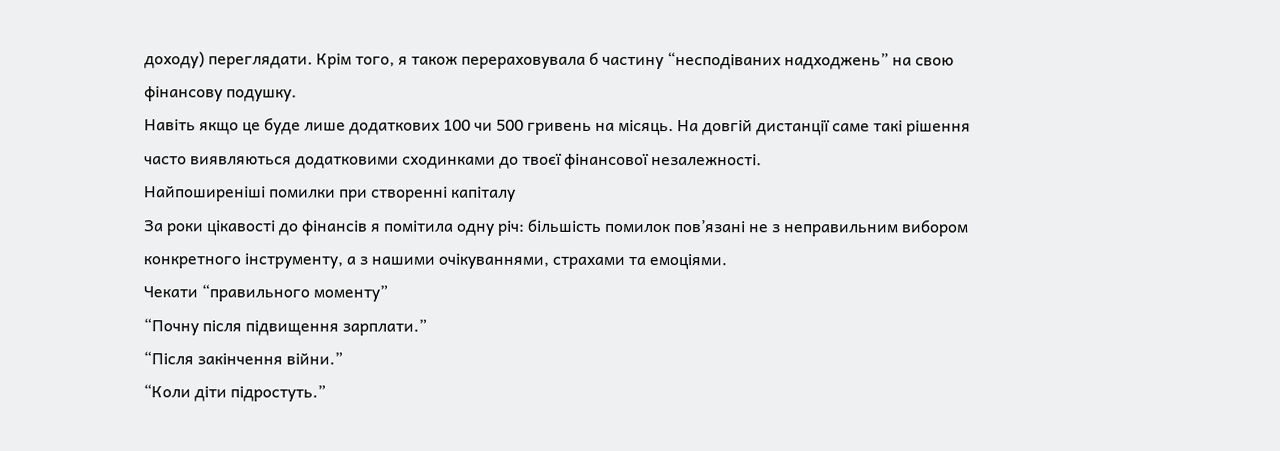доходу) переглядати. Крім того, я також перераховувала б частину “несподіваних надходжень” на свою фінансову подушку.
Навіть якщо це буде лише додаткових 100 чи 500 гривень на місяць. На довгій дистанції саме такі рішення часто виявляються додатковими сходинками до твоєї фінансової незалежності.
Найпоширеніші помилки при створенні капіталу
За роки цікавості до фінансів я помітила одну річ: більшість помилок пов’язані не з неправильним вибором конкретного інструменту, а з нашими очікуваннями, страхами та емоціями.
Чекати “правильного моменту”
“Почну після підвищення зарплати.”
“Після закінчення війни.”
“Коли діти підростуть.”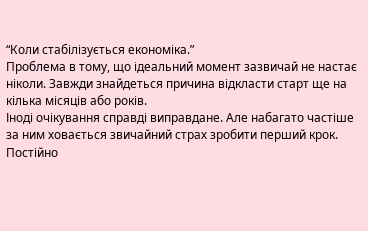“Коли стабілізується економіка.”
Проблема в тому, що ідеальний момент зазвичай не настає ніколи. Завжди знайдеться причина відкласти старт ще на кілька місяців або років.
Іноді очікування справді виправдане. Але набагато частіше за ним ховається звичайний страх зробити перший крок.
Постійно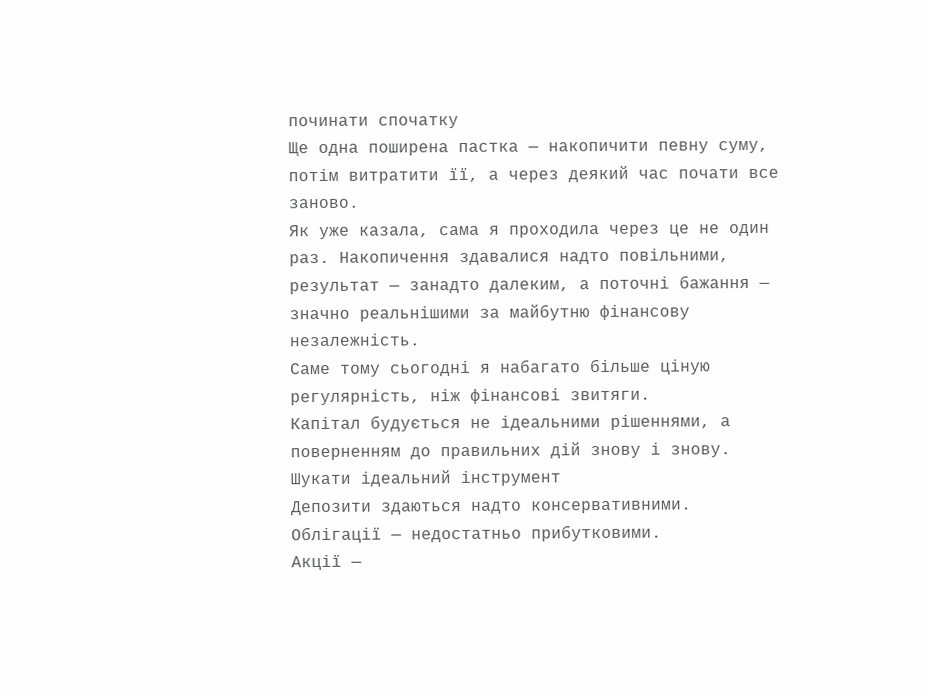починати спочатку
Ще одна поширена пастка — накопичити певну суму, потім витратити її, а через деякий час почати все заново.
Як уже казала, сама я проходила через це не один раз. Накопичення здавалися надто повільними, результат — занадто далеким, а поточні бажання — значно реальнішими за майбутню фінансову незалежність.
Саме тому сьогодні я набагато більше ціную регулярність, ніж фінансові звитяги.
Капітал будується не ідеальними рішеннями, а поверненням до правильних дій знову і знову.
Шукати ідеальний інструмент
Депозити здаються надто консервативними.
Облігації — недостатньо прибутковими.
Акції —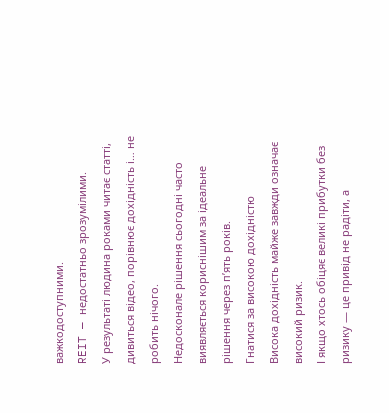важкодоступними.
REIT — недостатньо зрозумілими.
У результаті людина роками читає статті, дивиться відео, порівнює дохідність і… не робить нічого.
Недосконале рішення сьогодні часто виявляється кориснішим за ідеальне рішення через п’ять років.
Гнатися за високою дохідністю
Висока дохідність майже завжди означає високий ризик.
І якщо хтось обіцяє великі прибутки без ризику — це привід не радіти, а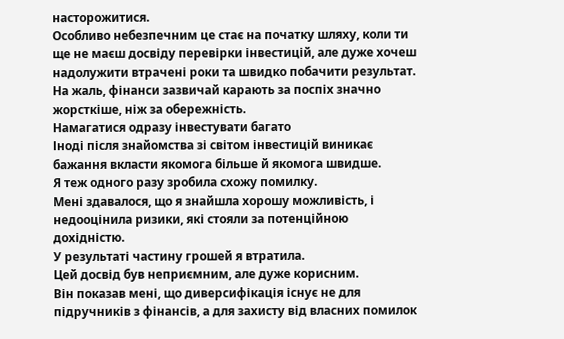насторожитися.
Особливо небезпечним це стає на початку шляху, коли ти ще не маєш досвіду перевірки інвестицій, але дуже хочеш надолужити втрачені роки та швидко побачити результат.
На жаль, фінанси зазвичай карають за поспіх значно жорсткіше, ніж за обережність.
Намагатися одразу інвестувати багато
Іноді після знайомства зі світом інвестицій виникає бажання вкласти якомога більше й якомога швидше.
Я теж одного разу зробила схожу помилку.
Мені здавалося, що я знайшла хорошу можливість, і недооцінила ризики, які стояли за потенційною дохідністю.
У результаті частину грошей я втратила.
Цей досвід був неприємним, але дуже корисним.
Він показав мені, що диверсифікація існує не для підручників з фінансів, а для захисту від власних помилок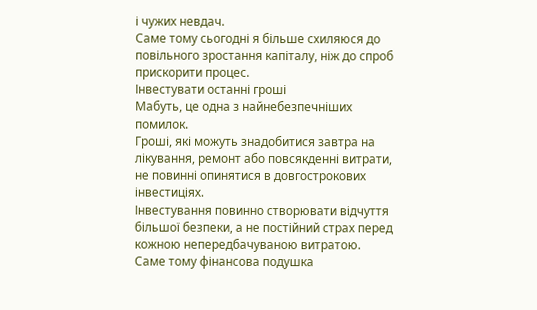і чужих невдач.
Саме тому сьогодні я більше схиляюся до повільного зростання капіталу, ніж до спроб прискорити процес.
Інвестувати останні гроші
Мабуть, це одна з найнебезпечніших помилок.
Гроші, які можуть знадобитися завтра на лікування, ремонт або повсякденні витрати, не повинні опинятися в довгострокових інвестиціях.
Інвестування повинно створювати відчуття більшої безпеки, а не постійний страх перед кожною непередбачуваною витратою.
Саме тому фінансова подушка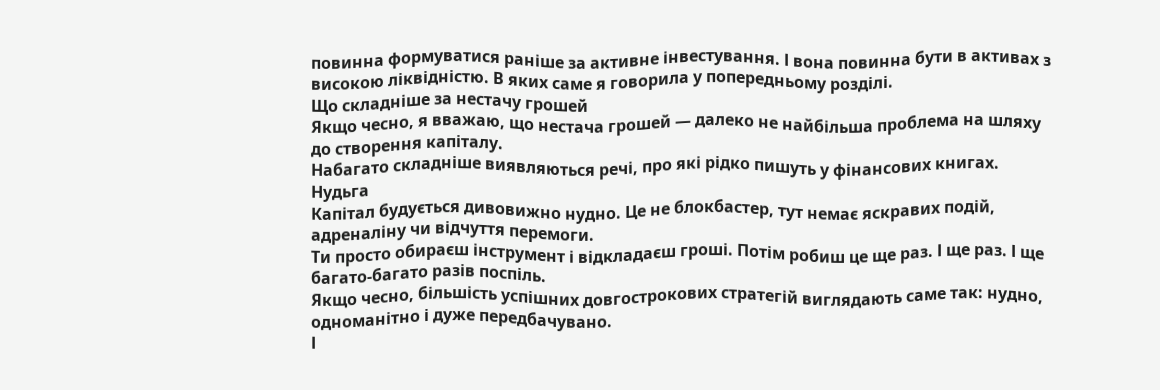повинна формуватися раніше за активне інвестування. І вона повинна бути в активах з високою ліквідністю. В яких саме я говорила у попередньому розділі.
Що складніше за нестачу грошей
Якщо чесно, я вважаю, що нестача грошей — далеко не найбільша проблема на шляху до створення капіталу.
Набагато складніше виявляються речі, про які рідко пишуть у фінансових книгах.
Нудьга
Капітал будується дивовижно нудно. Це не блокбастер, тут немає яскравих подій, адреналіну чи відчуття перемоги.
Ти просто обираєш інструмент і відкладаєш гроші. Потім робиш це ще раз. І ще раз. І ще багато-багато разів поспіль.
Якщо чесно, більшість успішних довгострокових стратегій виглядають саме так: нудно, одноманітно і дуже передбачувано.
І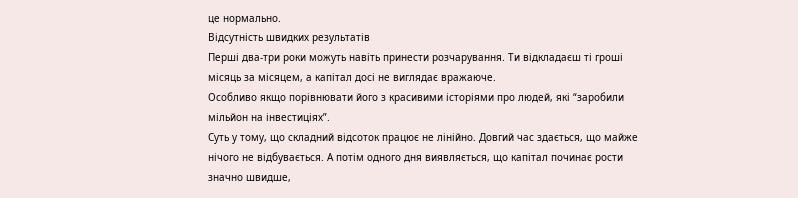це нормально.
Відсутність швидких результатів
Перші два-три роки можуть навіть принести розчарування. Ти відкладаєш ті гроші місяць за місяцем, а капітал досі не виглядає вражаюче.
Особливо якщо порівнювати його з красивими історіями про людей, які “заробили мільйон на інвестиціях”.
Суть у тому, що складний відсоток працює не лінійно. Довгий час здається, що майже нічого не відбувається. А потім одного дня виявляється, що капітал починає рости значно швидше,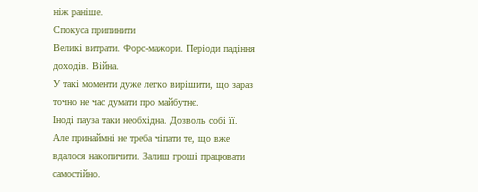ніж раніше.
Спокуса припинити
Великі витрати. Форс-мажори. Періоди падіння доходів. Війна.
У такі моменти дуже легко вирішити, що зараз точно не час думати про майбутнє.
Іноді пауза таки необхідна. Дозволь собі її. Але принаймні не треба чіпати те, що вже вдалося накопичити. Залиш гроші працювати самостійно.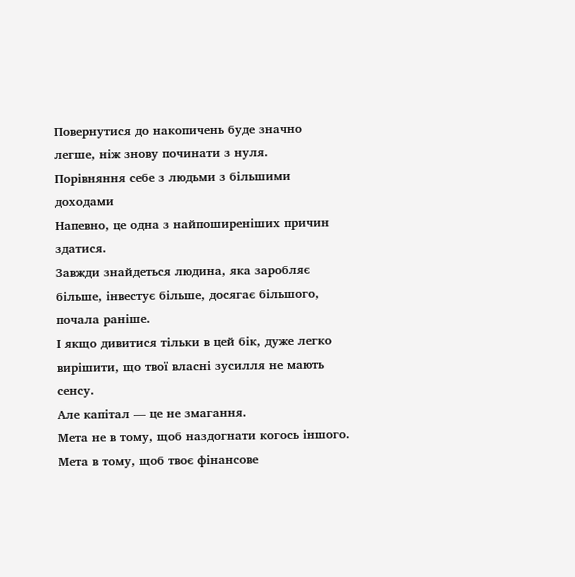Повернутися до накопичень буде значно легше, ніж знову починати з нуля.
Порівняння себе з людьми з більшими доходами
Напевно, це одна з найпоширеніших причин здатися.
Завжди знайдеться людина, яка заробляє більше, інвестує більше, досягає більшого, почала раніше.
І якщо дивитися тільки в цей бік, дуже легко вирішити, що твої власні зусилля не мають сенсу.
Але капітал — це не змагання.
Мета не в тому, щоб наздогнати когось іншого. Мета в тому, щоб твоє фінансове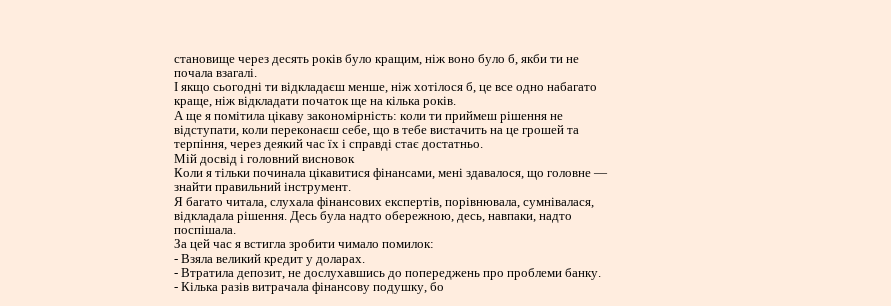становище через десять років було кращим, ніж воно було б, якби ти не почала взагалі.
І якщо сьогодні ти відкладаєш менше, ніж хотілося б, це все одно набагато краще, ніж відкладати початок ще на кілька років.
А ще я помітила цікаву закономірність: коли ти приймеш рішення не відступати, коли переконаєш себе, що в тебе вистачить на це грошей та терпіння, через деякий час їх і справді стає достатньо.
Мій досвід і головний висновок
Коли я тільки починала цікавитися фінансами, мені здавалося, що головне — знайти правильний інструмент.
Я багато читала, слухала фінансових експертів, порівнювала, сумнівалася, відкладала рішення. Десь була надто обережною, десь, навпаки, надто поспішала.
За цей час я встигла зробити чимало помилок:
- Взяла великий кредит у доларах.
- Втратила депозит, не дослухавшись до попереджень про проблеми банку.
- Кілька разів витрачала фінансову подушку, бо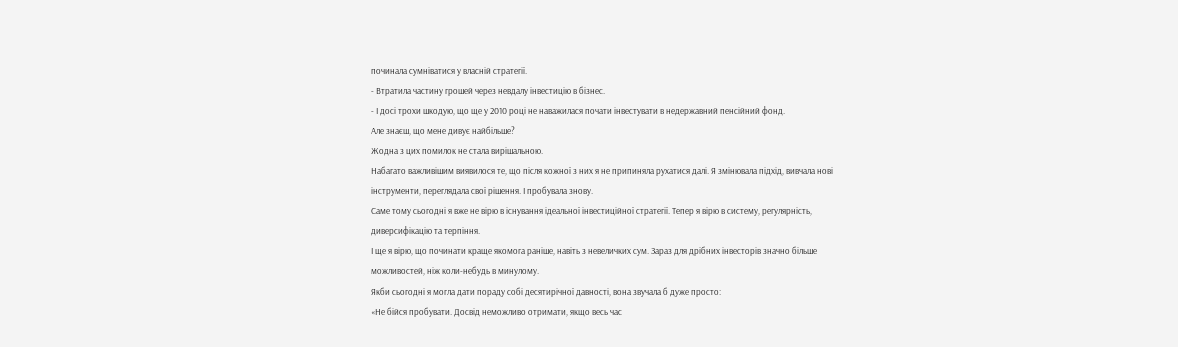починала сумніватися у власній стратегії.
- Втратила частину грошей через невдалу інвестицію в бізнес.
- І досі трохи шкодую, що ще у 2010 році не наважилася почати інвестувати в недержавний пенсійний фонд.
Але знаєш, що мене дивує найбільше?
Жодна з цих помилок не стала вирішальною.
Набагато важливішим виявилося те, що після кожної з них я не припиняла рухатися далі. Я змінювала підхід, вивчала нові інструменти, переглядала свої рішення. І пробувала знову.
Саме тому сьогодні я вже не вірю в існування ідеальної інвестиційної стратегії. Тепер я вірю в систему, регулярність, диверсифікацію та терпіння.
І ще я вірю, що починати краще якомога раніше, навіть з невеличких сум. Зараз для дрібних інвесторів значно більше можливостей, ніж коли-небудь в минулому.
Якби сьогодні я могла дати пораду собі десятирічної давності, вона звучала б дуже просто:
«Не бійся пробувати. Досвід неможливо отримати, якщо весь час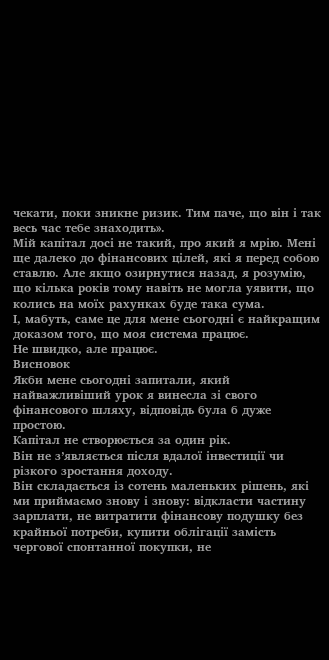чекати, поки зникне ризик. Тим паче, що він і так весь час тебе знаходить».
Мій капітал досі не такий, про який я мрію. Мені ще далеко до фінансових цілей, які я перед собою ставлю. Але якщо озирнутися назад, я розумію, що кілька років тому навіть не могла уявити, що колись на моїх рахунках буде така сума.
І, мабуть, саме це для мене сьогодні є найкращим доказом того, що моя система працює.
Не швидко, але працює.
Висновок
Якби мене сьогодні запитали, який найважливіший урок я винесла зі свого фінансового шляху, відповідь була б дуже простою.
Капітал не створюється за один рік.
Він не з’являється після вдалої інвестиції чи різкого зростання доходу.
Він складається із сотень маленьких рішень, які ми приймаємо знову і знову: відкласти частину зарплати, не витратити фінансову подушку без крайньої потреби, купити облігації замість чергової спонтанної покупки, не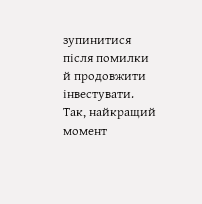зупинитися після помилки й продовжити інвестувати.
Так, найкращий момент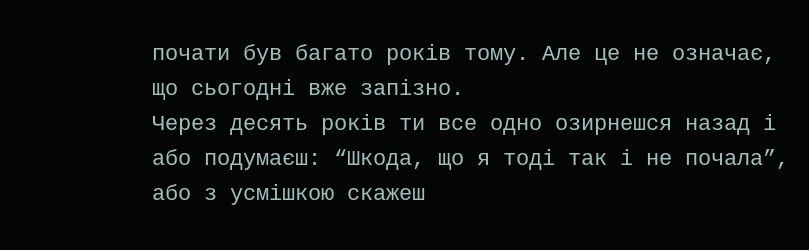почати був багато років тому. Але це не означає, що сьогодні вже запізно.
Через десять років ти все одно озирнешся назад і або подумаєш: “Шкода, що я тоді так і не почала”, або з усмішкою скажеш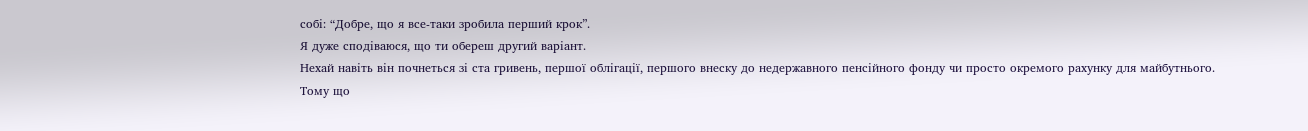собі: “Добре, що я все-таки зробила перший крок”.
Я дуже сподіваюся, що ти обереш другий варіант.
Нехай навіть він почнеться зі ста гривень, першої облігації, першого внеску до недержавного пенсійного фонду чи просто окремого рахунку для майбутнього.
Тому що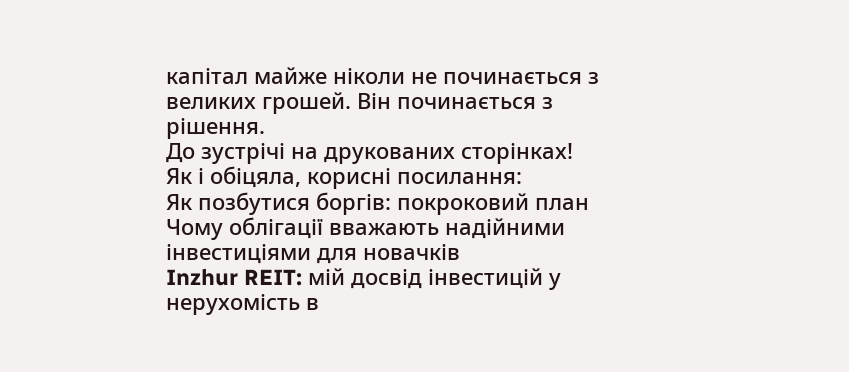капітал майже ніколи не починається з великих грошей. Він починається з рішення.
До зустрічі на друкованих сторінках!
Як і обіцяла, корисні посилання:
Як позбутися боргів: покроковий план
Чому облігації вважають надійними інвестиціями для новачків
Inzhur REIT: мій досвід інвестицій у нерухомість в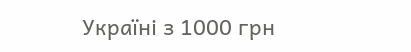Україні з 1000 грн